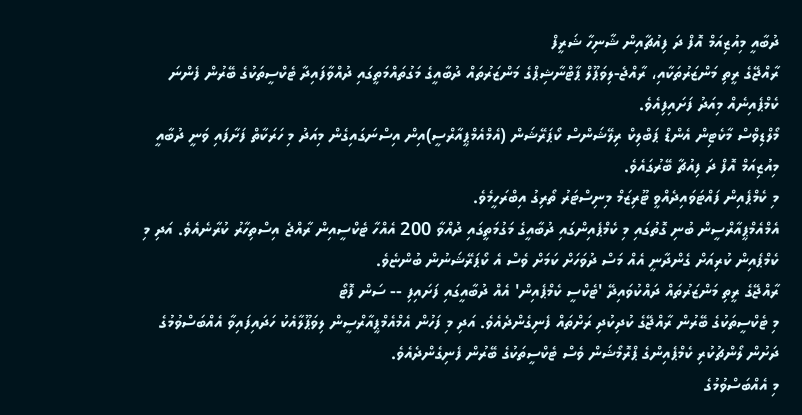ދުބާއީ މިއުޒިއަމް އޮފް ދަ ފިއުޗާއިން ޝާނިހާ ޝަރީފް
ރާއްޖޭގެ ރީތި މަންޒަރުތަކާއި، ރާއްޖެ-ލިވަޕޫލް ޕާޓްނާޝިޕްގެ މަންޒަރުތައް ދުބާއީގެ މަގުތައްމަތީގައި ދުއްވާފައިދާ ޓެކްސީތަކުގެ ބޭރުން ފެންނަ ކެމްޕެއިނެއް މިއަދު ފަށައިފިއެވެ.
މޯލްޑިވްސް މާކެޓިން އެންޑް ޕަބްލިކް ރިލޭޝަންސް ކޯޕަރޭޝަން (އެމްއެމްޕީއާރްސީ)އިން އިސްނަގައިގެން މިއަދު މި ހަރަކާތް ފަށާފައި ވަނީ ދުބާއީ މިއުޒިއަމް އޮފް ދަ ފިއުޗާ ބޭރުގައެވެ.
މި ކެމްޕެއިން ފައްޓަވައިދެއްވީ ޓޫރިޒަމް މިނިސްޓަރު ތޯރިގު އިބްރަހީމެވެ.
އެމްއެމްޕީއާރްސީން ބުނި ގޮތުގައި މި ކެމްޕެއިންގައި ދުބާއީގެ މަގުމަތީގައި ދުއްވާ 200 އެއްހާ ޓެކްސީއިން ރާއްޖެ އިސްތިހާރު ކުރާނެއެވެ. އަދި މި ކެމްޕެއިން ކުރިއަށް ގެންދާނީ އެއް މަސް ދުވަހަށް ކަމަށް ވެސް އެ ކޯޕަރޭޝަނުން ބުންޏެވެ.
ރާއްޖޭގެ ރީތި މަންޒަރުތައް ދައްކުވައިދޭ 'ޓެކްސީ ކެމްޕެއިން' އެއް ދުބާއީގައި ފަށައިފި -- ސަން ފޮޓޯ
މި ޓެކްސީތަކުގެ ބޭރުން ރާއްޖޭގެ ކުދިކުދި ރަށްތައް ފެނިގެންދެއެވެ. އަދި މި ފަހުން އެމްއެމްޕީއާރްސީން ލިވަޕޫލާއެކު ހަދައިފައިވާ އެއްބަސްވުމުގެ ދަށުން ލޯންޗުކުރި ކެމްޕެއިންގެ ޕްރޮމޯޝަން ވެސް ޓެކްސީތަކުގެ ބޭރުން ފެނިގެންދެއެވެ.
މި އެއްބަސްވުމުގެ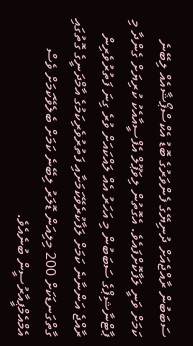ސަބަބުން ރާއްޖެއަށް ދުނިޔޭގެ ފެންވަރުގެ ބޮޑު އެކްސްޕޯޝާއެއް ލިބޭނެ ކަމަށް ވަނީ ލަފާކޮށްފައެވެ. އެގޮތުން ލިވަޕޫލް އެފްސީއާއެކު ކުރިޔަށް ގެންދާ މި ޕާޓްނާޝިޕްގެ ސަބަބުން މި އަހަރު އެއް ލައްކައަށް ވުރެ ގިނަ ފަތުރުވެރިން ރާއްޖެ އަންނާނެ ކަމަށް ލަފާކުރެވޭކަމަށާއި ފަތުރުވެރިކަމުގެ އާމްދަނީގެ ގޮތުގައި ގާތްގަނޑަކަށް 200 މިލިއަން ޑޮލަރު ލިބޭނެ ކަމަށް ބެލެވޭކަމަށް ވެސް އެމްއެމްޕީއާރުސީން ބުނެއެވެ.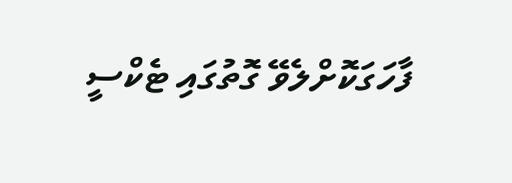ފާހަގަކޮށްލެވޭ ގޮތުގައި ޓެކްސީ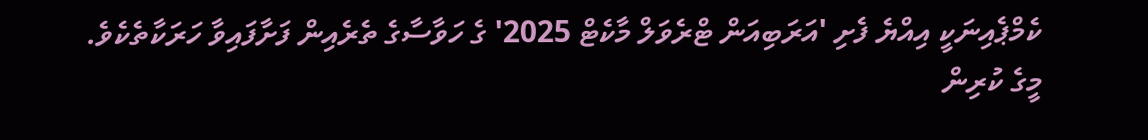ކެމްޕެއިނަކީ އިއްޔެ ފެށި 'އަރަބިއަން ޓްރެވަލް މާކެޓް 2025' ގެ ހަވާސާގެ ތެރެއިން ފަށާފައިވާ ހަރަކާތެކެވެ.
މީގެ ކުރިން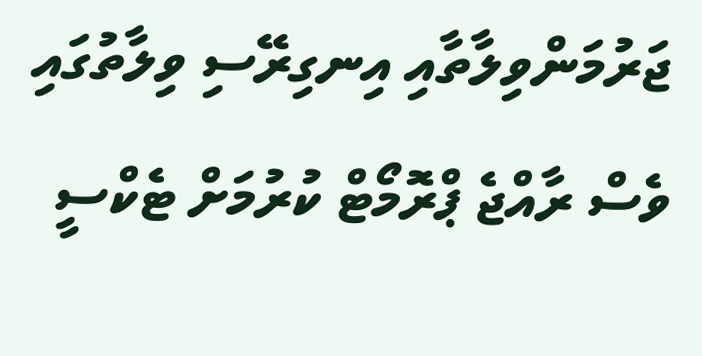ޖަރުމަންވިލާތާއި އިނގިރޭސި ވިލާތުގައި ވެސް ރާއްޖެ ޕްރޮމޯޓް ކުރުމަށް ޓެކްސީ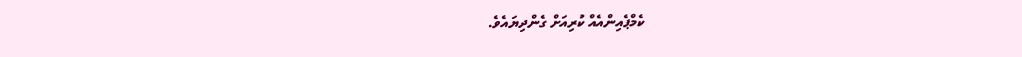ކެމްޕެއިންއެއް ކުރިއަށް ގެންދިޔައެވެ.